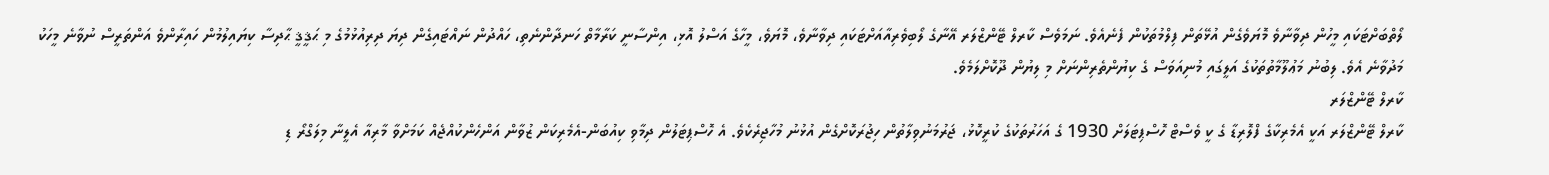ލޯތްބަށްޓަކައި މީހުން ދިވާނާވެ މޮޔަވެގެން އުޅޭތަން ފިލްމުތަކުން ފެނެއެވެ. ނަމަވެސް ކާރލް ޓޭންޒްލަރ އޭނާގެ ލޯބިވެރިއާއަށްޓަކައި ދިވާނާވެ، މޮޔަވެ، މީހާގެ އަސްލު އޮޅި، އިންސާނީ ކަރާމާތް ހަނދާންނެތި، ހައްދުން ނައްޓައިގެން ދިޔަ ދިރިއުޅުމުގެ މި ޙަޤީޤީ ޙާދިސާ ކިޔައިލުމުން ހައިރާންވެ އަންތަރީސް ނުވާނެ މީހަކު މަދުވާނެ އެވެ. ލިބުނު މަޢުލޫމާތުތަކުގެ އަލީގައި މުނިއަވަސް ގެ ކިޔުންތެރިންނަށް މި ލިޔުން ދޫކޮށްލަމެވެ.
ކާރލް ޓޭންޒްލަރ
ކާރލް ޓޭންޒްލަރ އަކީ އެމެރިކާގެ ފްލޮރިޑާ ގެ ކީ ވެސްޓް ހޮސްޕިޓަލަށް 1930 ގެ އަހަރުތަކުގެ ކުރީކޮޅު، ޖަރުމަނުވިލާތުން ހިޖުރަކޮށްގެން އުޅުނު މުހާޖިރެކެވެ. އެ ހޮސްޕިޓަލުން ދިމާވި ކިއުބަން-އެމެރިކަން ޒުވާން އަންހެންކުއްޖެއް ކަމަށްވާ މާރިއާ އެލީނާ މިލަގްރޯ ޑި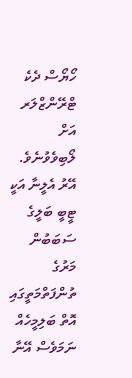ހޯޔޯސް ދެކެ ޓްރޭންޒްލަރ އަށް ލޯބިވެވުނެވެ. އޭރު އެލީނާ އަކީ ޓީބީ ބަލީގެ ސަބަބުން މަރުގެ ތުންފަތްމަތީގައި އޮތް ބަލިމީހެއް ނަމަވެސް އޭނާ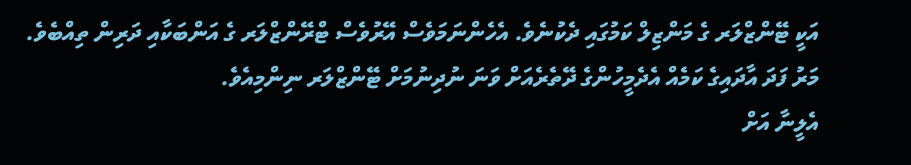އަކީ ޓޭންޒްލަރ ގެ މަންޒިލް ކަމުގައި ދެކުނެވެ. އެހެންނަމަވެސް އޭރުވެސް ޓްރޭންޒްލަރ ގެ އަންބަކާއި ދަރިން ތިއްބެވެ.
މަރު ފަދަ އާދައިގެ ކަމެއް އެދެމީހުންގެ ދޭތެރެއަށް ވަނަ ނުދިނުމަށް ޓޭންޒްލަރ ނިންމިއެވެ.
އެލީނާ އަށް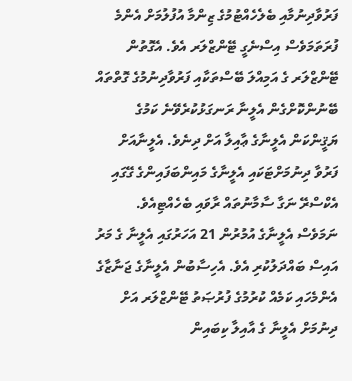ފަރުވާދިނުމާއި ބެލެހެއްޓުމުގެ ޒިންމާ އުފުލުމަށް އެންމެ ފުރަތަމަވެސް އިސްނެގީ ޓޭންޒްލަރ އެވެ. އެގޮތުން ޓޭންޒްލަރ ގެ އަމިއްލަ ބޭސްތަކާއި ފަރުވާދިނުމުގެ ގޮތްތައް ބޭނުންކޮށްގެން އެލީނާ ރަނގަޅުކުރެވޭނެ ކަމުގެ ޔަޤީންކަން އެލީނާގެ ޢާއިލާ އަށް ދިނެވެ. އެލީނާއަށް ފަރުވާ ދިނުމަށްޓަކައި އެލީނާގެ މައިންބަފައިންގެ ގޭގައި އެކްސްރޭ ނަގާ ސާމާނުތައް ރާވައި ބެހެއްޓިއެވެ. ނަމަވެސް އެލީނާގެ އުމުރުން 21 އަހަރުގައި އެލީނާ ގެ މަރު އައިސް ބައްދަލުކުރި އެވެ. އެހިސާބުން އެލީނާގެ ޖަނާޒާގެ އެންމެހައި ކަމެއް ކުރުމުގެ ފުރުޞަތު ޓޭންޒްލަރ އަށް ދިނުމަށް އެލީނާ ގެ އާއިލާ ކިބައިން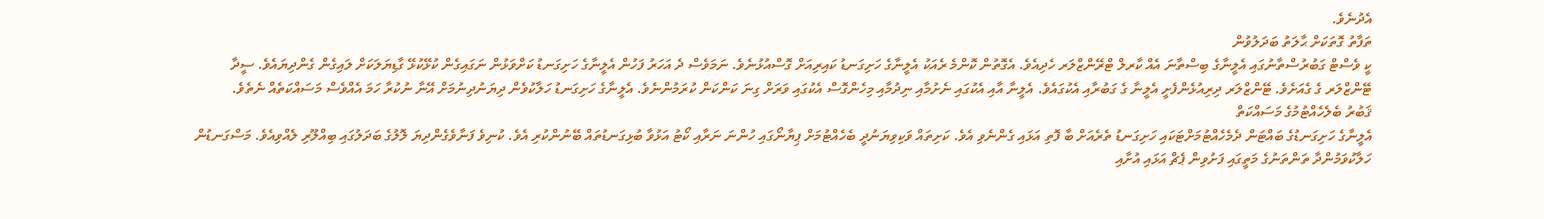އެދުނެވެ.
ތަފާތު ގޮތަކަށް ޙާލަތު ބަދަލުވުން
ކީ ވެސްޓް ގަބުރުސްތާނުގައި އެލީނާގެ ބިސްތާނަ އެއް ކާރލް ޓްރޭންޒްލަރ ހެދިއެވެ. އެގޮތުން ކޮންމެ ރެއަކު އެލީނާގެ ހަށިގަނޑު ކައިރިއަށް ގޮސްއުޅުނެވެ. ނަމަވެސް ދެ އަހަރު ފަހުން އެލީނާގެ ހަށިގަނޑު ކަށްވަޅުން ނަގައިގެން ކުޅޭކުޅޭ ގާޑިޔަލަކަށް ލައިގެން ގެންދިޔައެވެ. ސީދާ ޓޭންޒްލަރ ގެ ގެއަށެވެ. ޓޭންޒްލަރ ދިރިއުޅެންފެށީ އެލީނާ ގެ ގަބުރާއި އެކުގައެވެ. އެލީނާ އާއި އެކުގައި ނެށުމާއި ނިދުމާއި މިހެންގޮސް އެކުގައި ވަރަށް ގިނަ ކަންކަން ކުރަމުންނެވެ. އެލީނާގެ ހަށިގަނޑު ހަލާކުވެން ދިޔަނުދިނުމަށް އޭނާ ނުކުރާ ހަމަ އެއްވެސް މަސައްކަތެއް ނެތެވެ.
ޤަބުރު ބެލެހެއްޓުމުގެ މަސައްކަތް
އެލީނާގެ ހަށިގަނޑުގެ ބައްޓަން ދެމެހެއްޓުމަށްޓަކައި ހަށިގަނޑު ތެރެއަށް ބާ ފޮތި އަޅައި ގެންނެވި އެވެ. ކަށިތައް ވަކިވިޔަނުދީ ބެހެއްޓުމަށް ޕިޔާނޯގައި ހުންނަ ނަރާއި ކޯޓު އަޅުވާ ބުޅިގަނޑުތައް ބޭނުންކުރި އެވެ. ކުނިވެ ފަނާވެގެންދިޔަ ލޮލުގެ ބަދަލުގައި ބިއްލޫރި ލެއްވިއެވެ. މަސްގަނޑުން ހަލާކުވަމުންދާ ތަންތަނުގެ މަތީގައި ފަށުވިން ޕެޗް އަޅައި އުށާއި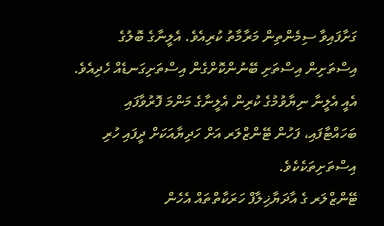ގަށާފައިވާ ސިމެންތިން މަރާމާތު ކުރިއެވެ. އެލީނާގެ ބޮލުގެ އިސްތަށިން އިސްތަށި ބޭނުންކޮށްގެން އިސްތަށިގަނޑެއް ހެދިއެވެ. އެއީ އެލީނާ ނިޔާވުމުގެ ކުރިން އެލީނާގެ މަންމަ ފޮރުވާފައި ބަހައްޓާފައި، ފަހުން ޓޭންޒްލަރ އަށް ހަދިޔާއަކަށް ދީފައި ހުރި އިސްތަށިތަކެކެވެ.
ޓޭންޒްލަރ ގެ އާދަޔާޚިލާފް ހަރަކާތްތައް އެހެން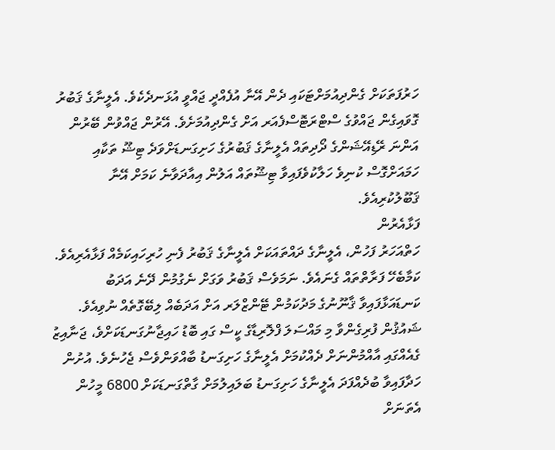ހަރުފަތަކަށް ގެންދިއުމަށްޓަކައި ދެން އޭނާ އުފެއްދީ ޖައްވީ އުޅަނދެކެވެ. އެލީނާގެ ޤަބުރު ގޮވައިގެން ޖައްވުގެ ސްޓްރަޓޮސްފެއަރ އަށް ގެންދިއުމަށެވެ. އޭރުން ޖައްވުން ބޭރުން އަންނަ ރޭޑިއޭޝަންގެ ދޯދިތައް އެލީނާގެ ޤަބުރުގެ ހަށިގަނޑަށްވަދެ ޓިޝޫ ތަކާއި ހަމައަށްގޮސް ކުނިވެ ހަލާކުވެފައިވާ ޓިޝޫތައް އަލުން އިއާދަވާނެ ކަމަށް އޭނާ ޤަބޫލުކުރިއެވެ.
ފަޅާއެރުން
ހަތްއަހަރު ފަހުން، އެލީނާގެ ދައްތައަކަށް އެލީނާގެ ޤަބުރު ފެނި ހުރިހައިކަމެއް ފަޅާއެރިއެވެ. ކަމާބެހޭ ފަރާތްތައް ގެނައެވެ. ނަމަވެސް ޤަބުރު ވަގަށް ނެގުމުން ދޭނެ އަދަބު ކަނޑައަޅާފައިވާ ޤާނޫނުގެ މަދުކަމުން ޓޭންޒްލަރ އަށް އަދަބެއް ލިބޭގޮތެއް ނުވިއެވެ.
ޝައުޤުން ފުރިގެންވާ މި މައްސަލަ ފްލޮރިޑާގެ ކީސް ގައި ބޮޑު ހައިޖާނުގަނޑަކަށްވެ، ޖަނާއިޒު ގެއެއްގައި އާއްމުންނަށް ދެއްކުމަށް އެލީނާގެ ހަށިގަނޑު ބާއްވަންވެސް ޖެހުނެވެ. އުށުން ހަދާފައިވާ ބުދެއްފަދަ އެލީނާގެ ހަށިގަނޑު ބަލައިލުމަށް ގާތްގަނޑަކަށް 6800 މީހުން އެތަނަށް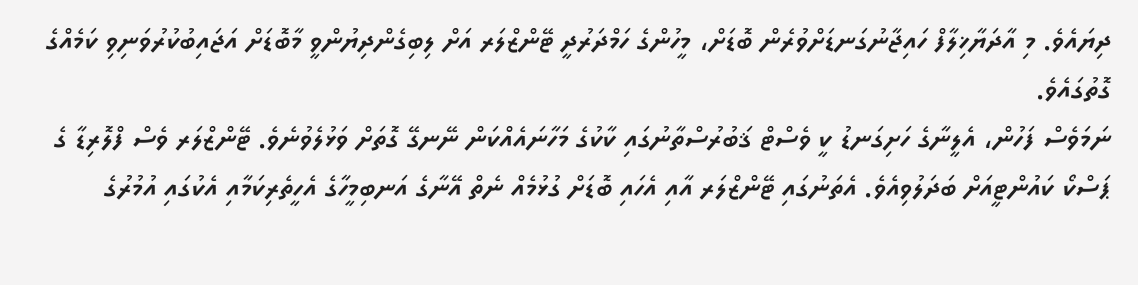ދިޔައެވެ. މި އާދަޔާޚިލާފް ހައިޖާނުގަނޑަށްވުރެން ބޮޑަށް، މީހުންގެ ހަމްދަރުދީ ޓޭންޒްލަރ އަށް ލިބިގެންދިޔުންވީ މާބޮޑަށް އަޖައިބުކުރުވަނިވި ކަމެއްގެ ގޮތުގައެވެ.
ނަމަވެސް ފަހުން، އެލީނާގެ ހަށިގަނޑު ކީ ވެސްޓް ޤަބުރުސްތާނުގައި ކާކުގެ މަހާނައެއްކަން ނޭނގޭ ގޮތަށް ވަޅުލެވުނެވެ. ޓޭންޒްލަރ ވެސް ފްލޮރިޑާ ގެ ޕަސްކޯ ކައުންޓީއަށް ބަދަލުވިއެވެ. އެތަނުގައި ޓޭންޒްލަރ އާއި އެހައި ބޮޑަށް ގުޅުމެއް ނެތް އޭނާގެ އަނބިމީހާގެ އެހީތެރިކަމާއި އެކުގައި އުމުރުގެ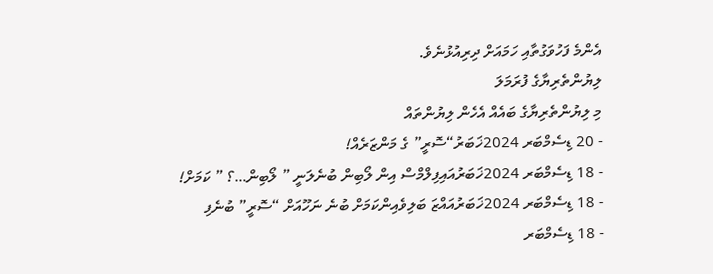އެންމެ ފަހުވަގުތާއި ހަމައަށް ދިރިއުޅުނެވެ.
ލިޔުންތެރިޔާގެ ފުރަމަލަ
މި ލިޔުންތެރިޔާގެ ބައެއް އެހެން ލިޔުންތައް
- 20 ޑިސެމްބަރ 2024ޚަބަރު“ސޮރީ” ގެ މަންޒަރެއް!
- 18 ޑިސެމްބަރ 2024ޚަބަރުއައިފިލްމްސް އިން ލޯބިން ބުނެލަނީ ” ލޯބިން…؟ ” ކަމަށް!
- 18 ޑިސެމްބަރ 2024ޚަބަރުއައްޒަ ބަލިވެއިންކަމަށް ބުނެ ނަހޫއަށް “ސޮރީ” ބުނެފި
- 18 ޑިސެމްބަރ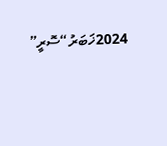2024ޚަބަރު“ސޮރީ”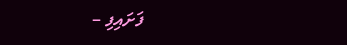ފަށައިފި –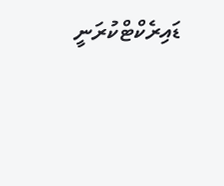ޑައިރެކްޓްކުރަނީ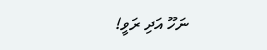ނަހޫ އަދި ރަވީ!